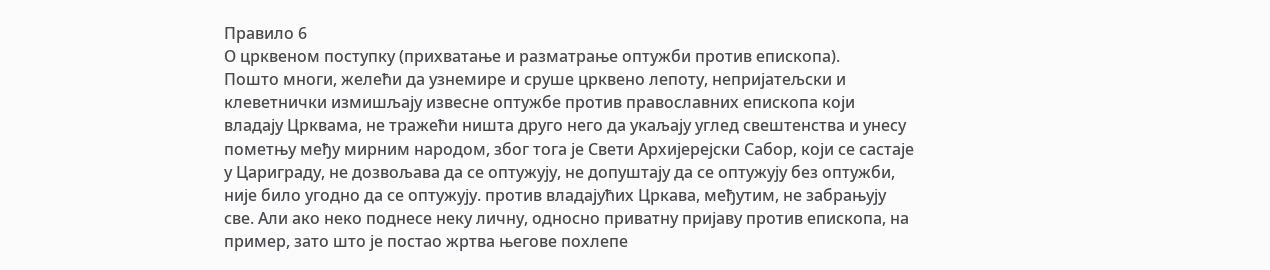Правило 6
О црквеном поступку (прихватање и разматрање оптужби против епископа).
Пошто многи, желећи да узнемире и сруше црквено лепоту, непријатељски и клеветнички измишљају извесне оптужбе против православних епископа који владају Црквама, не тражећи ништа друго него да укаљају углед свештенства и унесу пометњу међу мирним народом, због тога је Свети Архијерејски Сабор, који се састаје у Цариграду, не дозвољава да се оптужују, не допуштају да се оптужују без оптужби, није било угодно да се оптужују. против владајућих Цркава, међутим, не забрањују све. Али ако неко поднесе неку личну, односно приватну пријаву против епископа, на пример, зато што је постао жртва његове похлепе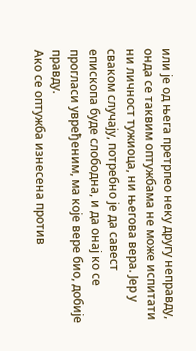или је од њега претрпео неку другу неправду, онда се таквим оптужбама не може испитати ни личност тужиоца, ни његова вера. Јер у сваком случају, потребно је да савест епископа буде слободна, и да онај ко се прогласи увређеним, ма које вере био, добије правду.
Ако се оптужба изнесена против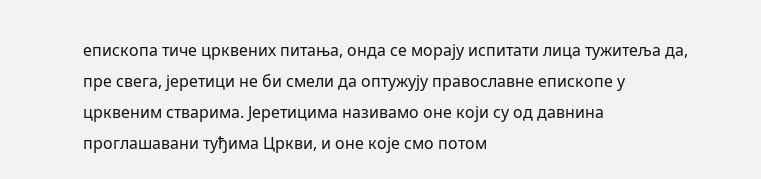епископа тиче црквених питања, онда се морају испитати лица тужитеља да, пре свега, јеретици не би смели да оптужују православне епископе у црквеним стварима. Јеретицима називамо оне који су од давнина проглашавани туђима Цркви, и оне које смо потом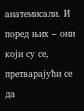анатемисали. И поред њих – они који су се, претварајући се да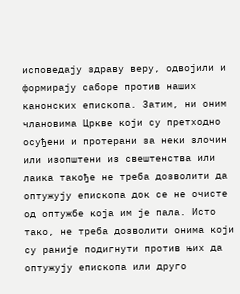исповедају здраву веру, одвојили и формирају саборе против наших канонских епископа. Затим, ни оним члановима Цркве који су претходно осуђени и протерани за неки злочин или изопштени из свештенства или лаика такође не треба дозволити да оптужују епископа док се не очисте од оптужбе која им је пала. Исто тако, не треба дозволити онима који су раније подигнути против њих да оптужују епископа или друго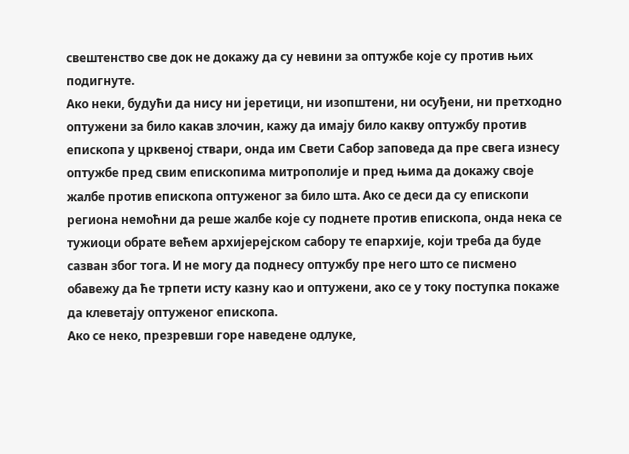свештенство све док не докажу да су невини за оптужбе које су против њих подигнуте.
Ако неки, будући да нису ни јеретици, ни изопштени, ни осуђени, ни претходно оптужени за било какав злочин, кажу да имају било какву оптужбу против епископа у црквеној ствари, онда им Свети Сабор заповеда да пре свега изнесу оптужбе пред свим епископима митрополије и пред њима да докажу своје жалбе против епископа оптуженог за било шта. Ако се деси да су епископи региона немоћни да реше жалбе које су поднете против епископа, онда нека се тужиоци обрате већем архијерејском сабору те епархије, који треба да буде сазван због тога. И не могу да поднесу оптужбу пре него што се писмено обавежу да ће трпети исту казну као и оптужени, ако се у току поступка покаже да клеветају оптуженог епископа.
Ако се неко, презревши горе наведене одлуке,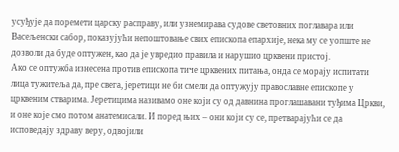усуђује да поремети царску расправу, или узнемирава судове световних поглавара или Васељенски сабор, показујући непоштовање свих епископа епархије, нека му се уопште не дозволи да буде оптужен, као да је увредио правила и нарушио црквени пристој.
Ако се оптужба изнесена против епископа тиче црквених питања, онда се морају испитати лица тужитеља да, пре свега, јеретици не би смели да оптужују православне епископе у црквеним стварима. Јеретицима називамо оне који су од давнина проглашавани туђима Цркви, и оне које смо потом анатемисали. И поред њих – они који су се, претварајући се да исповедају здраву веру, одвојили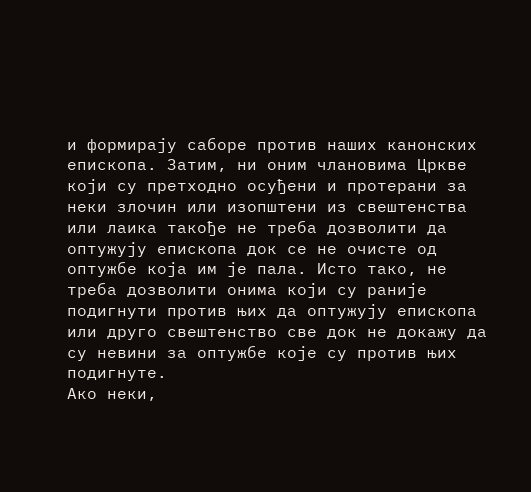и формирају саборе против наших канонских епископа. Затим, ни оним члановима Цркве који су претходно осуђени и протерани за неки злочин или изопштени из свештенства или лаика такође не треба дозволити да оптужују епископа док се не очисте од оптужбе која им је пала. Исто тако, не треба дозволити онима који су раније подигнути против њих да оптужују епископа или друго свештенство све док не докажу да су невини за оптужбе које су против њих подигнуте.
Ако неки,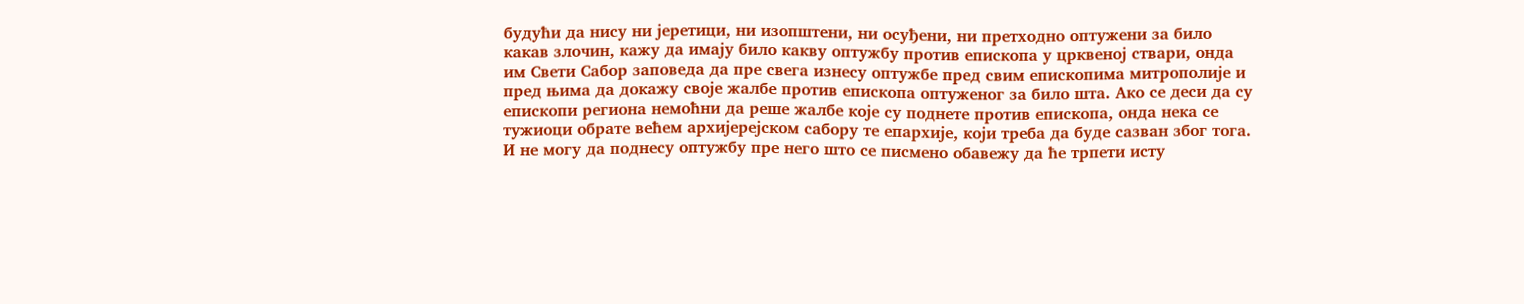будући да нису ни јеретици, ни изопштени, ни осуђени, ни претходно оптужени за било какав злочин, кажу да имају било какву оптужбу против епископа у црквеној ствари, онда им Свети Сабор заповеда да пре свега изнесу оптужбе пред свим епископима митрополије и пред њима да докажу своје жалбе против епископа оптуженог за било шта. Ако се деси да су епископи региона немоћни да реше жалбе које су поднете против епископа, онда нека се тужиоци обрате већем архијерејском сабору те епархије, који треба да буде сазван због тога. И не могу да поднесу оптужбу пре него што се писмено обавежу да ће трпети исту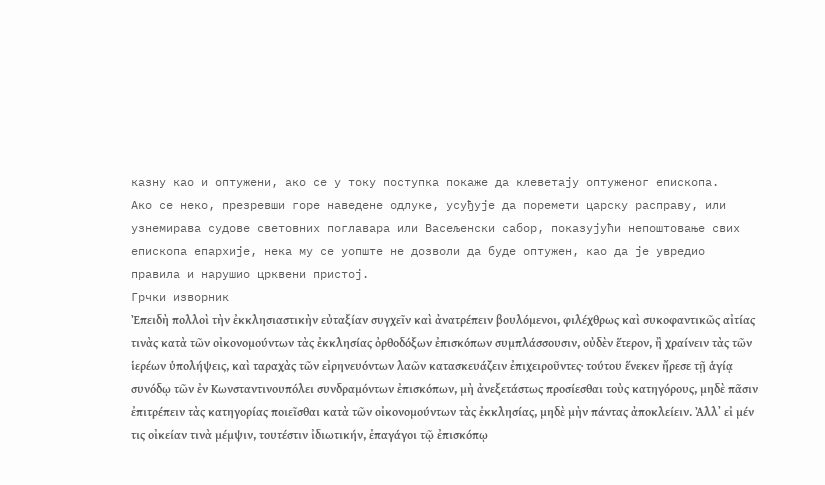казну као и оптужени, ако се у току поступка покаже да клеветају оптуженог епископа.
Ако се неко, презревши горе наведене одлуке, усуђује да поремети царску расправу, или узнемирава судове световних поглавара или Васељенски сабор, показујући непоштовање свих епископа епархије, нека му се уопште не дозволи да буде оптужен, као да је увредио правила и нарушио црквени пристој.
Грчки изворник
Ἐπειδὴ πολλοὶ τὴν ἐκκλησιαστικὴν εὐταξίαν συγχεῖν καὶ ἀνατρέπειν βουλόμενοι, φιλέχθρως καὶ συκοφαντικῶς αἰτίας τινὰς κατὰ τῶν οἰκονομούντων τὰς ἐκκλησίας ὀρθοδόξων ἐπισκόπων συμπλάσσουσιν, οὐδὲν ἕτερον, ἢ χραίνειν τὰς τῶν ἱερέων ὑπολήψεις, καὶ ταραχὰς τῶν εἰρηνευόντων λαῶν κατασκευάζειν ἐπιχειροῦντες· τούτου ἕνεκεν ἤρεσε τῇ ἁγίᾳ συνόδῳ τῶν ἐν Κωνσταντινουπόλει συνδραμόντων ἐπισκόπων, μὴ ἀνεξετάστως προσίεσθαι τοὺς κατηγόρους, μηδὲ πᾶσιν ἐπιτρέπειν τὰς κατηγορίας ποιεῖσθαι κατὰ τῶν οἰκονομούντων τὰς ἐκκλησίας, μηδὲ μὴν πάντας ἀποκλείειν. Ἀλλ᾿ εἰ μέν τις οἰκείαν τινὰ μέμψιν, τουτέστιν ἰδιωτικήν, ἐπαγάγοι τῷ ἐπισκόπῳ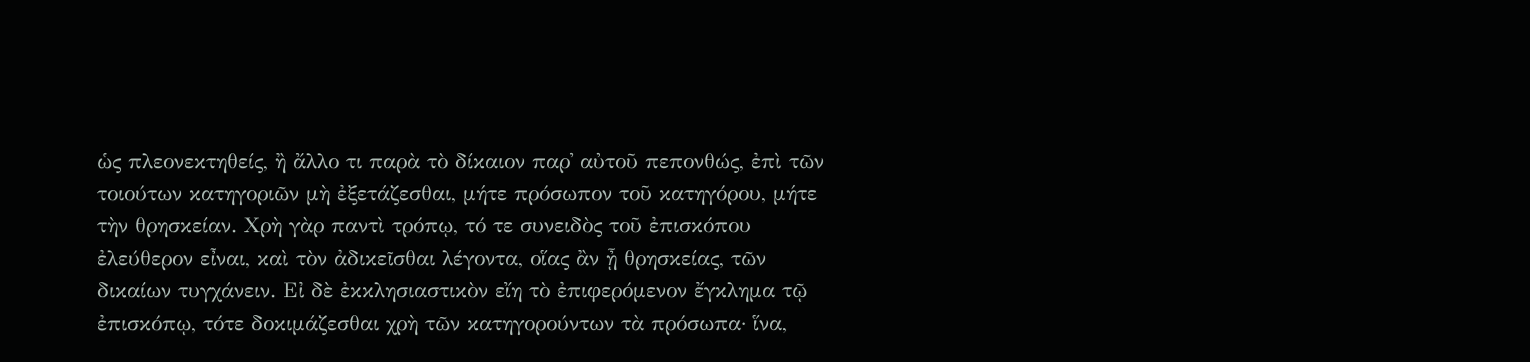ὡς πλεονεκτηθείς, ἢ ἄλλο τι παρὰ τὸ δίκαιον παρ᾿ αὐτοῦ πεπονθώς, ἐπὶ τῶν τοιούτων κατηγοριῶν μὴ ἐξετάζεσθαι, μήτε πρόσωπον τοῦ κατηγόρου, μήτε τὴν θρησκείαν. Χρὴ γὰρ παντὶ τρόπῳ, τό τε συνειδὸς τοῦ ἐπισκόπου ἐλεύθερον εἶναι, καὶ τὸν ἀδικεῖσθαι λέγοντα, οἵας ἂν ᾖ θρησκείας, τῶν δικαίων τυγχάνειν. Εἰ δὲ ἐκκλησιαστικὸν εἴη τὸ ἐπιφερόμενον ἔγκλημα τῷ ἐπισκόπῳ, τότε δοκιμάζεσθαι χρὴ τῶν κατηγορούντων τὰ πρόσωπα· ἵνα,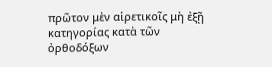πρῶτον μὲν αἱρετικοῖς μὴ ἐξῇ κατηγορίας κατὰ τῶν ὀρθοδόξων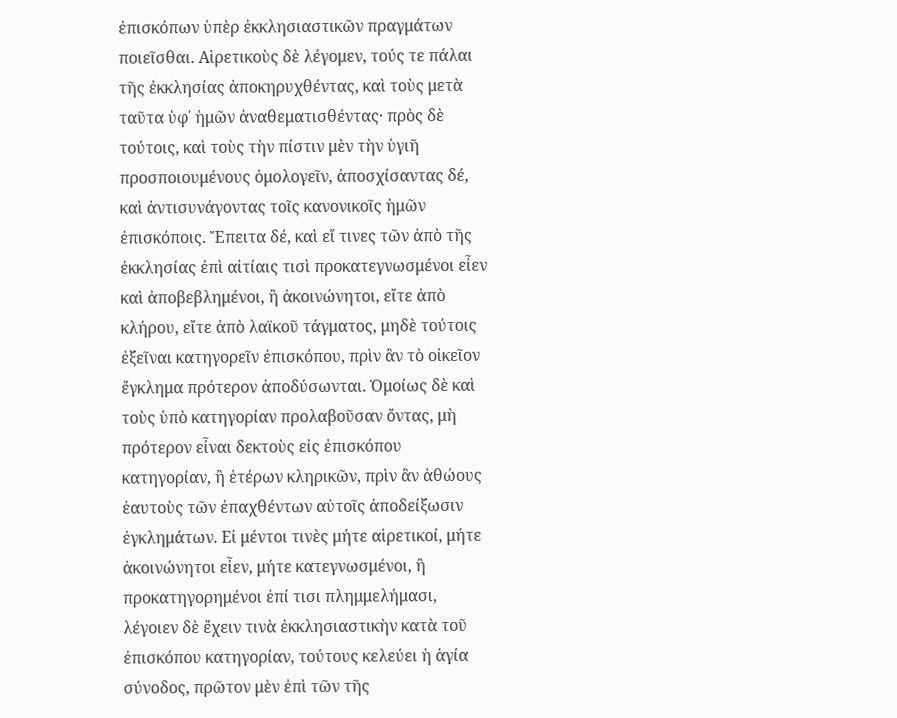ἐπισκόπων ὑπὲρ ἐκκλησιαστικῶν πραγμάτων ποιεῖσθαι. Αἱρετικοὺς δὲ λέγομεν, τούς τε πάλαι τῆς ἐκκλησίας ἀποκηρυχθέντας, καὶ τοὺς μετὰ ταῦτα ὑφ᾿ ἡμῶν ἀναθεματισθέντας· πρὸς δὲ τούτοις, καὶ τοὺς τὴν πίστιν μὲν τὴν ὑγιῆ προσποιουμένους ὁμολογεῖν, ἀποσχίσαντας δέ, καὶ ἀντισυνάγοντας τοῖς κανονικοῖς ἡμῶν ἐπισκόποις. Ἔπειτα δέ, καὶ εἴ τινες τῶν ἀπὸ τῆς ἐκκλησίας ἐπὶ αἰτίαις τισὶ προκατεγνωσμένοι εἶεν καὶ ἀποβεβλημένοι, ἢ ἀκοινώνητοι, εἴτε ἀπὸ κλήρου, εἴτε ἀπὸ λαϊκοῦ τάγματος, μηδὲ τούτοις ἐξεῖναι κατηγορεῖν ἐπισκόπου, πρὶν ἂν τὸ οἰκεῖον ἔγκλημα πρότερον ἀποδύσωνται. Ὁμοίως δὲ καὶ τοὺς ὑπὸ κατηγορίαν προλαβοῦσαν ὄντας, μὴ πρότερον εἶναι δεκτοὺς εἰς ἐπισκόπου κατηγορίαν, ἢ ἑτέρων κληρικῶν, πρὶν ἂν ἀθώους ἑαυτοὺς τῶν ἐπαχθέντων αὐτοῖς ἀποδείξωσιν ἐγκλημάτων. Εἰ μέντοι τινὲς μήτε αἱρετικοί, μήτε ἀκοινώνητοι εἶεν, μήτε κατεγνωσμένοι, ἢ προκατηγορημένοι ἐπί τισι πλημμελήμασι, λέγοιεν δὲ ἔχειν τινὰ ἐκκλησιαστικὴν κατὰ τοῦ ἐπισκόπου κατηγορίαν, τούτους κελεύει ἡ ἁγία σύνοδος, πρῶτον μὲν ἐπὶ τῶν τῆς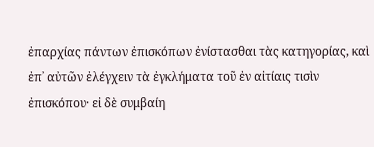ἐπαρχίας πάντων ἐπισκόπων ἐνίστασθαι τὰς κατηγορίας, καὶ ἐπ᾿ αὐτῶν ἐλέγχειν τὰ ἐγκλήματα τοῦ ἐν αἰτίαις τισὶν ἐπισκόπου· εἰ δὲ συμβαίη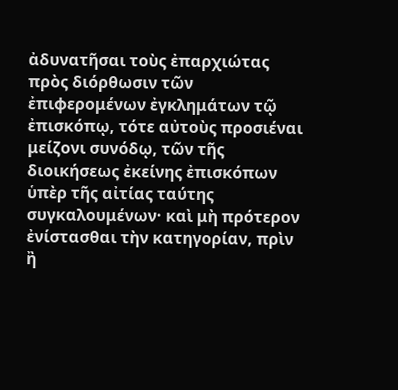ἀδυνατῆσαι τοὺς ἐπαρχιώτας πρὸς διόρθωσιν τῶν ἐπιφερομένων ἐγκλημάτων τῷ ἐπισκόπῳ, τότε αὐτοὺς προσιέναι μείζονι συνόδῳ, τῶν τῆς διοικήσεως ἐκείνης ἐπισκόπων ὑπὲρ τῆς αἰτίας ταύτης συγκαλουμένων· καὶ μὴ πρότερον ἐνίστασθαι τὴν κατηγορίαν, πρὶν ἢ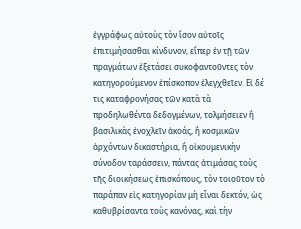ἐγγράφως αὐτοὺς τὸν ἴσον αὐτοῖς ἐπιτιμήσασθαι κίνδυνον, εἴπερ ἐν τῇ τῶν πραγμάτων ἐξετάσει συκοφαντοῦντες τὸν κατηγορούμενον ἐπίσκοπον ἐλεγχθεῖεν. Εἰ δέ τις καταφρονήσας τῶν κατὰ τὰ προδηλωθέντα δεδογμένων, τολμήσειεν ἢ βασιλικὰς ἐνοχλεῖν ἀκοάς, ἢ κοσμικῶν ἀρχόντων δικαστήρια, ἢ οἰκουμενικὴν σύνοδον ταράσσειν, πάντας ἀτιμάσας τοὺς τῆς διοικήσεως ἐπισκόπους, τὸν τοιοῦτον τὸ παράπαν εἰς κατηγορίαν μὴ εἶναι δεκτόν, ὡς καθυβρίσαντα τοὺς κανόνας, καὶ τὴν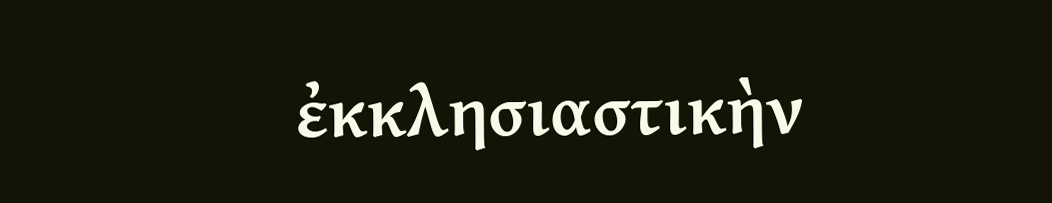ἐκκλησιαστικὴν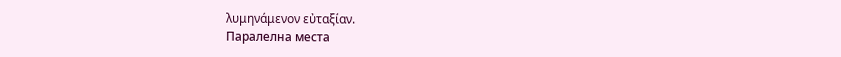λυμηνάμενον εὐταξίαν.
Паралелна места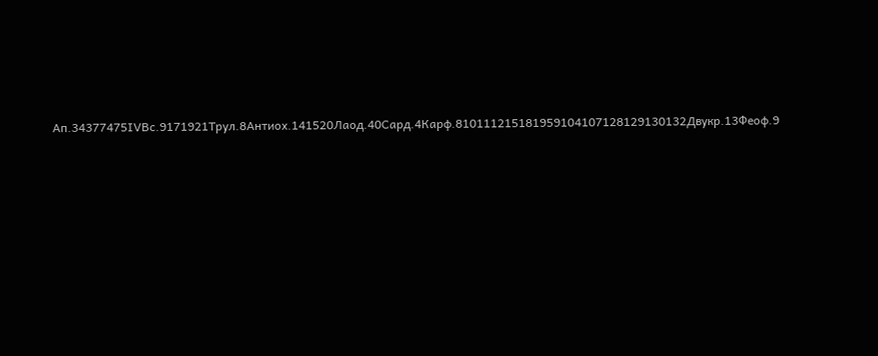Ап.34377475IVВс.9171921Трул.8Антиох.141520Лаод.40Сард.4Карф.810111215181959104107128129130132Двукр.13Феоф.9